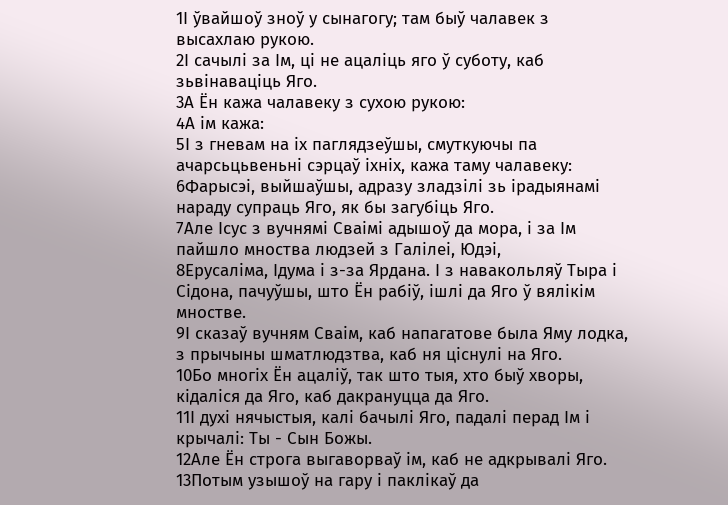1І ўвайшоў зноў у сынагогу; там быў чалавек з высахлаю рукою.
2І сачылі за Ім, ці не ацаліць яго ў суботу, каб зьвінаваціць Яго.
3А Ён кажа чалавеку з сухою рукою:
4А ім кажа:
5І з гневам на іх паглядзеўшы, смуткуючы па ачарсьцьвеньні сэрцаў іхніх, кажа таму чалавеку:
6Фарысэі, выйшаўшы, адразу зладзілі зь ірадыянамі нараду супраць Яго, як бы загубіць Яго.
7Але Ісус з вучнямі Сваімі адышоў да мора, і за Ім пайшло мноства людзей з Галілеі, Юдэі,
8Ерусаліма, Ідума і з-за Ярдана. І з навакольляў Тыра і Сідона, пачуўшы, што Ён рабіў, ішлі да Яго ў вялікім мностве.
9І сказаў вучням Сваім, каб напагатове была Яму лодка, з прычыны шматлюдзтва, каб ня ціснулі на Яго.
10Бо многіх Ён ацаліў, так што тыя, хто быў хворы, кідаліся да Яго, каб дакрануцца да Яго.
11І духі нячыстыя, калі бачылі Яго, падалі перад Ім і крычалі: Ты - Сын Божы.
12Але Ён строга выгаворваў ім, каб не адкрывалі Яго.
13Потым узышоў на гару і паклікаў да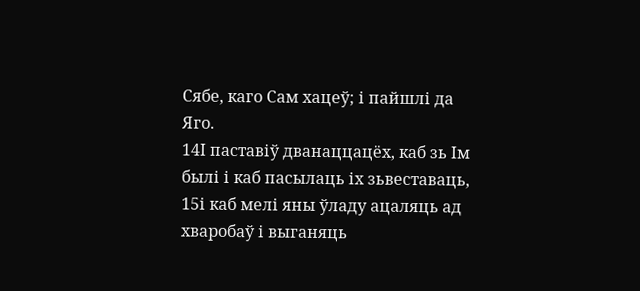Сябе, каго Сам хацеў; і пайшлі да Яго.
14І паставіў дванаццацёх, каб зь Ім былі і каб пасылаць іх зьвеставаць,
15і каб мелі яны ўладу ацаляць ад хваробаў і выганяць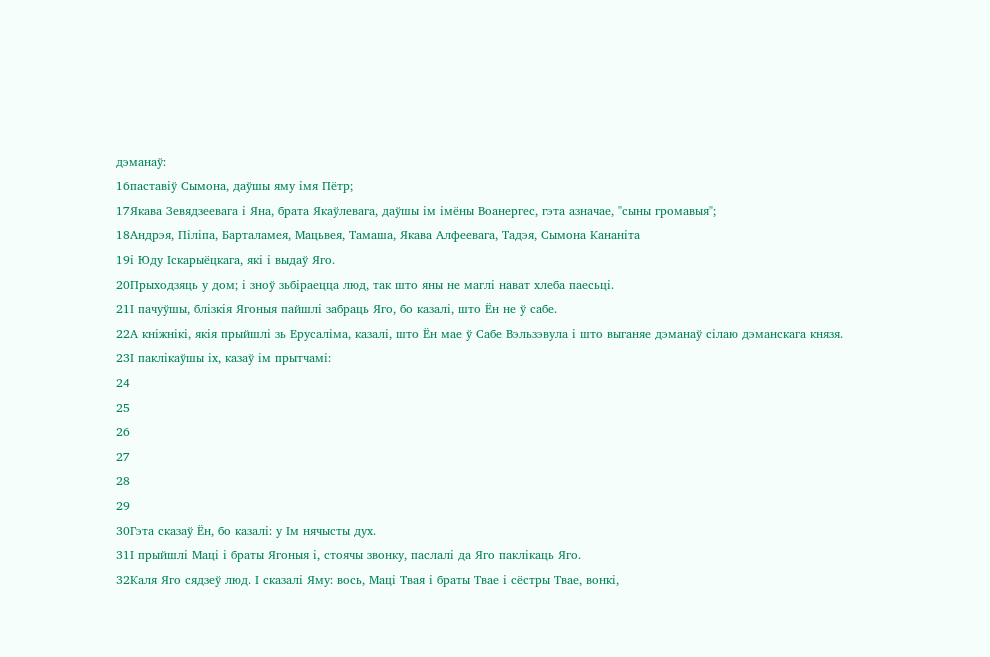дэманаў:
16паставіў Сымона, даўшы яму імя Пётр;
17Якава Зевядзеевага і Яна, брата Якаўлевага, даўшы ім імёны Воанергес, гэта азначае, "сыны громавыя";
18Андрэя, Піліпа, Барталамея, Мацьвея, Тамаша, Якава Алфеевага, Тадэя, Сымона Кананіта
19і Юду Іскарыёцкага, які і выдаў Яго.
20Прыходзяць у дом; і зноў зьбіраецца люд, так што яны не маглі нават хлеба паесьці.
21І пачуўшы, блізкія Ягоныя пайшлі забраць Яго, бо казалі, што Ён не ў сабе.
22А кніжнікі, якія прыйшлі зь Ерусаліма, казалі, што Ён мае ў Сабе Вэльзэвула і што выганяе дэманаў сілаю дэманскага князя.
23І паклікаўшы іх, казаў ім прытчамі:
24
25
26
27
28
29
30Гэта сказаў Ён, бо казалі: у Ім нячысты дух.
31І прыйшлі Маці і браты Ягоныя і, стоячы звонку, паслалі да Яго паклікаць Яго.
32Каля Яго сядзеў люд. І сказалі Яму: вось, Маці Твая і браты Твае і сёстры Твае, вонкі,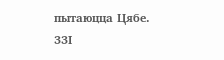пытаюцца Цябе.
33І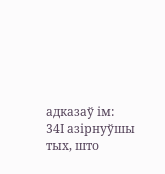адказаў ім:
34І азірнуўшы тых, што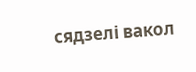сядзелі вакол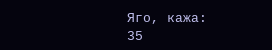Яго, кажа:
35